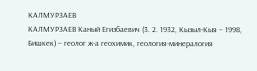КАЛМУРЗАЕВ
КАЛМУРЗАЕВ Каный Егизбаевич (3. 2. 1932, Кызыл-Кыя – 1998, Бишкек) – геолог ж-а геохимик, геология-минералогия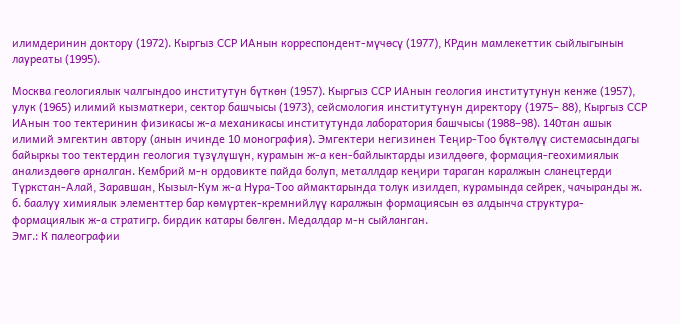илимдеринин доктору (1972). Кыргыз ССР ИАнын корреспондент-мүчөсү (1977), КРдин мамлекеттик сыйлыгынын лауреаты (1995).

Москва геологиялык чалгындоо институтун бүткөн (1957). Кыргыз ССР ИАнын геология институтунун кенже (1957), улук (1965) илимий кызматкери, сектор башчысы (1973), сейсмология институтунун директору (1975– 88), Кыргыз ССР ИАнын тоо тектеринин физикасы ж-а механикасы институтунда лаборатория башчысы (1988–98). 140тан ашык илимий эмгектин автору (анын ичинде 10 монография). Эмгектери негизинен Теңир-Тоо бүктөлүү системасындагы байыркы тоо тектердин геология түзүлүшүн, курамын ж-а кен-байлыктарды изилдөөгө, формация-геохимиялык анализдөөгө арналган. Кембрий м-н ордовикте пайда болуп, металлдар кеңири тараган каралжын сланецтерди Түркстан-Алай, Заравшан, Кызыл-Кум ж-а Нура-Тоо аймактарында толук изилдеп, курамында сейрек, чачыранды ж. б. баалуу химиялык элементтер бар көмүртек-кремнийлүү каралжын формациясын өз алдынча структура-формациялык ж-а стратигр. бирдик катары бөлгөн. Медалдар м-н сыйланган.
Эмг.: К палеографии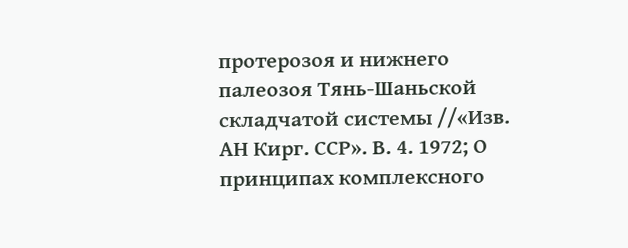протерозоя и нижнего палеозоя Тянь-Шаньской складчатой системы //«Изв. АН Кирг. ССР». В. 4. 1972; О принципах комплексного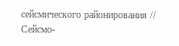сейсмического районирования // Сейсмо-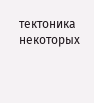тектоника некоторых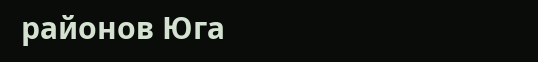районов Юга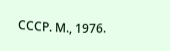СССР. М., 1976.